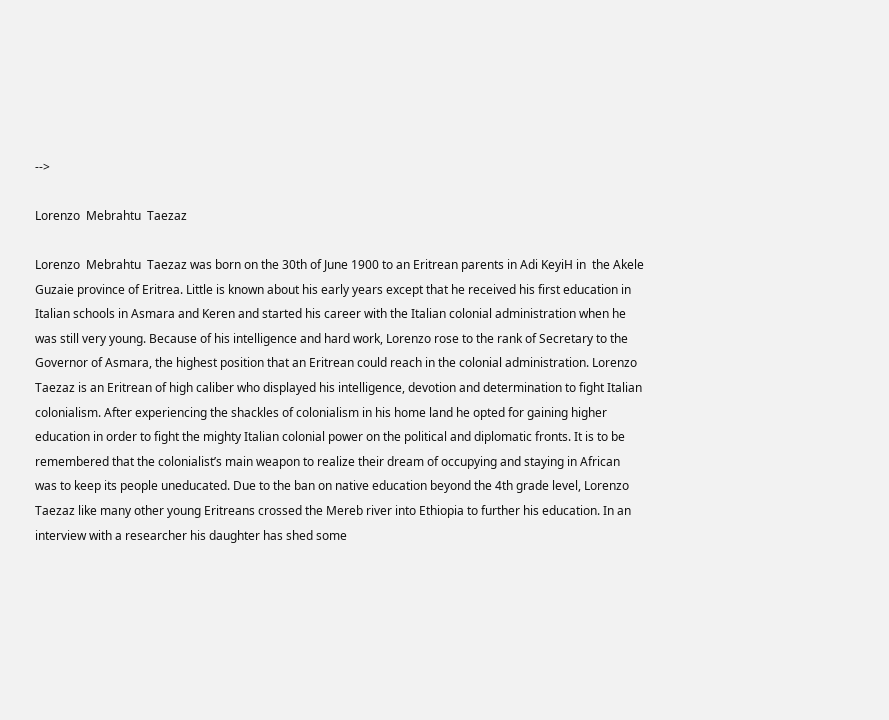-->

Lorenzo  Mebrahtu  Taezaz

Lorenzo  Mebrahtu  Taezaz was born on the 30th of June 1900 to an Eritrean parents in Adi KeyiH in  the Akele Guzaie province of Eritrea. Little is known about his early years except that he received his first education in Italian schools in Asmara and Keren and started his career with the Italian colonial administration when he was still very young. Because of his intelligence and hard work, Lorenzo rose to the rank of Secretary to the Governor of Asmara, the highest position that an Eritrean could reach in the colonial administration. Lorenzo Taezaz is an Eritrean of high caliber who displayed his intelligence, devotion and determination to fight Italian colonialism. After experiencing the shackles of colonialism in his home land he opted for gaining higher education in order to fight the mighty Italian colonial power on the political and diplomatic fronts. It is to be remembered that the colonialist’s main weapon to realize their dream of occupying and staying in African was to keep its people uneducated. Due to the ban on native education beyond the 4th grade level, Lorenzo Taezaz like many other young Eritreans crossed the Mereb river into Ethiopia to further his education. In an interview with a researcher his daughter has shed some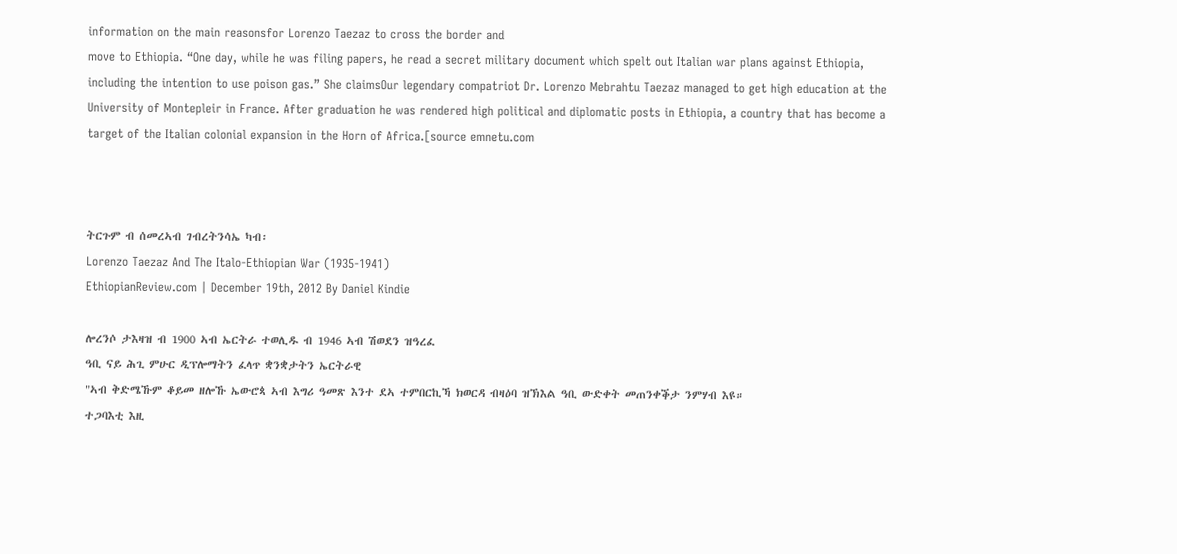information on the main reasonsfor Lorenzo Taezaz to cross the border and
move to Ethiopia. “One day, while he was filing papers, he read a secret military document which spelt out Italian war plans against Ethiopia, including the intention to use poison gas.” She claimsOur legendary compatriot Dr. Lorenzo Mebrahtu Taezaz managed to get high education at the University of Montepleir in France. After graduation he was rendered high political and diplomatic posts in Ethiopia, a country that has become a target of the Italian colonial expansion in the Horn of Africa.[source emnetu.com



ትርጉም ብ ሰመረኣብ ገብረትንሳኤ ካብ፡
Lorenzo Taezaz And The Italo-Ethiopian War (1935-1941)
EthiopianReview.com | December 19th, 2012 By Daniel Kindie

ሎረንሶ ታእዛዝ ብ 1900 ኣብ ኤርትራ ተወሊዱ ብ 1946 ኣብ ሽወደን ዝዓረፈ
ዓቢ ናይ ሕጊ ምሁር ዲፕሎማትን ፈላጥ ቋንቋታትን ኤርትራዊ
"ኣብ ቅድሜኹም ቆይመ ዘሎኹ ኤውሮጳ ኣብ እግሪ ዓመጽ እንተ ደኣ ተምበርኪኻ ክወርዳ ብዛዕባ ዝኽእል ዓቢ ውድቀት መጠንቀቕታ ንምሃብ እዩ።
ተጋባእቲ እዚ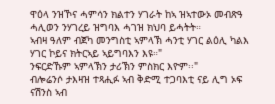ዋዕላ ንዝኾና ሓምሳን ክልተን ሃገራት ከኣ ዝኣተውኦ መብጽዓ ሓሊወን ንሃገረይ ዝግባእ ሓገዝ ክህባ ይሓትት።
ኣብዛ ዓለም ብጀካ መንግስቲ ኣምላኽ ሓንቲ ሃገር ልዕሊ ካልእ ሃገር ኮይና ክትርኣይ ኣይግባእን እዩ።"
ንፍርድኹም ኣምላኽን ታሪኽን ምስክር እዮም፡፡"
ብሎሬንሶ ታእዛዝ ተጻሒፉ ኣብ ቅድሚ ተጋባእቲ ናይ ሊግ ኦፍ ናሽንስ ኣብ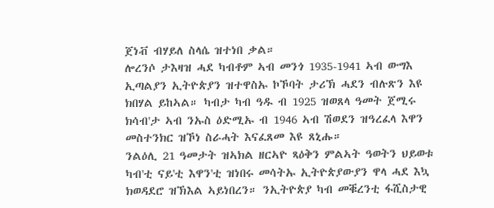ጀነቭ ብሃይለ ስላሴ ዝተነበ ቃል።
ሎረንሶ ታእዛዝ ሓደ ካብቶም ኣብ መንጎ 1935-1941 ኣብ ውግእ ኢጣልያን ኢትዮጵያን ዝተዋስኡ ኮኾባት ታሪኽ ሓደን ብሉጽን እዩ ክበሃል ይከኣል። ካብታ ካብ ዓዱ ብ 1925 ዝወጸላ ዓመት ጀሚሩ ክሳብ'ታ ኣብ ንኡስ ዕድሚኡ ብ 1946 ኣብ ሽወደን ዝዓረፈላ እዋን መስተንክር ዝኾነ ስራሓት እናፈጸመ እዩ ጸኒሑ።
ንልዕሊ 21 ዓመታት ዝኣክል ዘርኣዮ ጻዕቅን ምልኣት ዓወትን ህይወቱ ካብ'ቲ ናይ'ቲ እዋን'ቲ ዝነበሩ መሳትኡ ኢትዮጵያውያን ዋላ ሓደ እኳ ክወዳደሮ ዝኽእል ኣይነበረን። ንኢትዮጵያ ካብ መቑረንቲ ፋሺስታዊ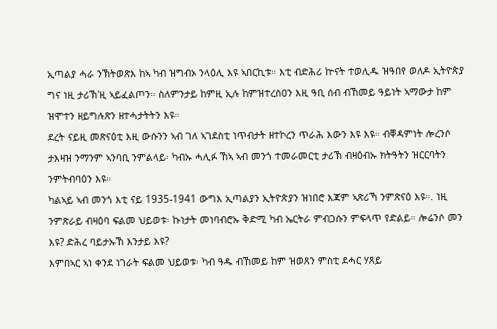ኢጣልያ ሓራ ንኽትወጽእ ከኣ ካብ ዝግብኦ ንላዕሊ እዩ ኣበርኪቱ። እቲ ብድሕሪ ኵናት ተወሊዱ ዝዓበየ ወለዶ ኢትዮጵያ ግና ነዚ ታሪኽ'ዚ ኣይፈልጦን። ስለምንታይ ከምዚ ኢሉ ከምዝተረስዐን እዚ ዓቢ ሰብ ብኸመይ ዓይነት ኣማውታ ከም ዝሞተን ዘይግሉጽን ዘተሓታትትን እዩ።
ደረት ናይዚ መጽናዕቲ እዚ ውሱንን ኣብ ገለ ኣገደስቲ ነጥብታት ዘተኮረን ጥራሕ እውን እዩ እዩ። ብቐዳምነት ሎረንሶ ታእዛዝ ንማንም ኣንባቢ ንምልላይ፡ ካብኡ ሓሊፉ ኸኣ ኣብ መንጎ ተመራመርቲ ታሪኽ ብዛዕብኡ ክትዓትን ዝርርባትን ንምትብባዕን እዩ።
ካልኣይ ኣብ መንጎ እቲ ናይ 1935-1941 ውግእ ኢጣልያን ኢትዮጵያን ዝነበሮ እጃም ኣጽሪኻ ንምጽናዕ እዩ።. ነዚ ንምጽራይ ብዛዕባ ፍልመ ህይወቱ፡ ኩነታት መነባብሮኡ ቅድሚ ካብ ኤርትራ ምብጋሱን ምፍላጥ የድልይ። ሎሬንሶ መን እዩ? ድሕረ ባይታኡኸ እንታይ እዩ?
እምበኣር ኣነ ቀንደ ነገራት ፍልመ ህይወቱ፡ ካብ ዓዱ ብኸመይ ከም ዝወጸን ምስቲ ደሓር ሃጸይ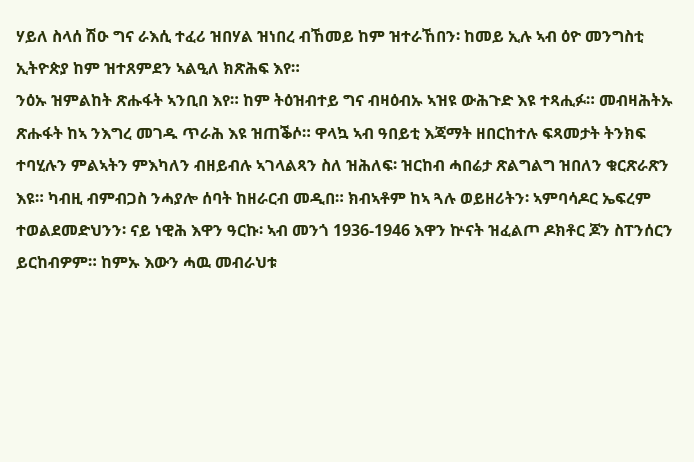ሃይለ ስላሰ ሽዑ ግና ራእሲ ተፈሪ ዝበሃል ዝነበረ ብኸመይ ከም ዝተራኸበን፡ ከመይ ኢሉ ኣብ ዕዮ መንግስቲ ኢትዮጵያ ከም ዝተጸምደን ኣልዒለ ክጽሕፍ እየ።
ንዕኡ ዝምልከት ጽሑፋት ኣንቢበ እየ። ከም ትዕዝብተይ ግና ብዛዕብኡ ኣዝዩ ውሕጉድ እዩ ተጻሒፉ። መብዛሕትኡ ጽሑፋት ከኣ ንእግረ መገዱ ጥራሕ እዩ ዝጠቕሶ። ዋላኳ ኣብ ዓበይቲ እጃማት ዘበርከተሉ ፍጻመታት ትንክፍ ተባሂሉን ምልኣትን ምእካለን ብዘይብሉ ኣገላልጻን ስለ ዝሕለፍ፡ ዝርከብ ሓበሬታ ጽልግልግ ዝበለን ቁርጽራጽን እዩ። ካብዚ ብምብጋስ ንሓያሎ ሰባት ከዘራርብ መዲበ። ክብኣቶም ከኣ ጓሉ ወይዘሪትን፡ ኣምባሳዶር ኤፍረም ተወልደመድህንን፡ ናይ ነዊሕ እዋን ዓርኩ፡ ኣብ መንጎ 1936-1946 እዋን ኵናት ዝፈልጦ ዶክቶር ጆን ስፐንሰርን ይርከብዎም። ከምኡ እውን ሓዉ መብራህቱ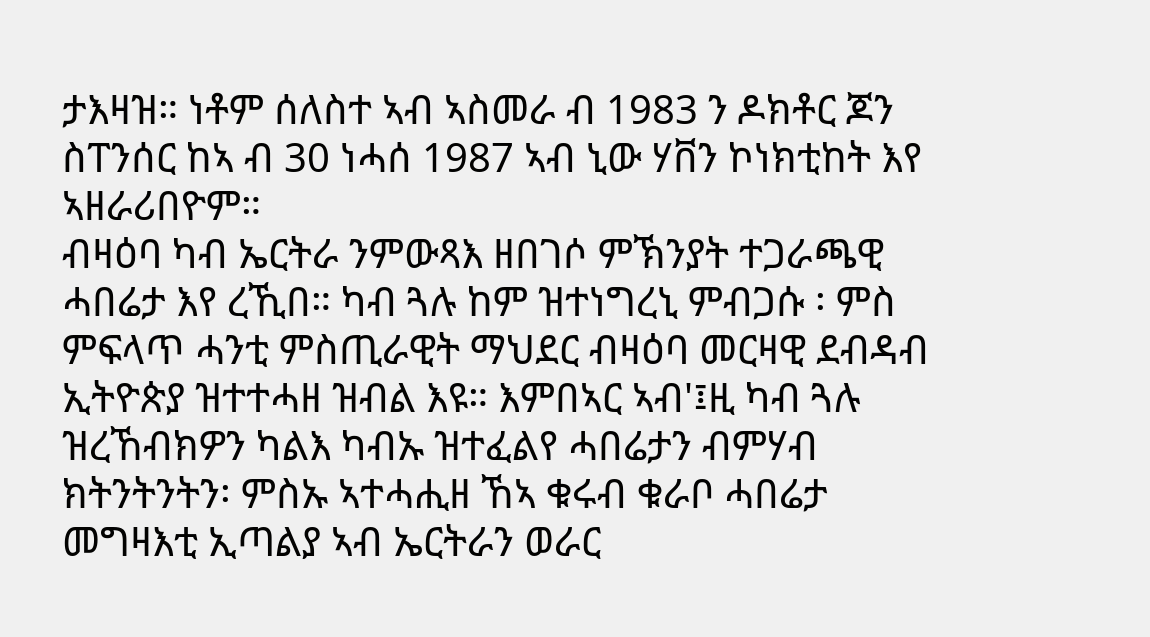ታእዛዝ። ነቶም ሰለስተ ኣብ ኣስመራ ብ 1983 ን ዶክቶር ጆን ስፐንሰር ከኣ ብ 30 ነሓሰ 1987 ኣብ ኒው ሃቨን ኮነክቲከት እየ ኣዘራሪበዮም።
ብዛዕባ ካብ ኤርትራ ንምውጻእ ዘበገሶ ምኽንያት ተጋራጫዊ ሓበሬታ እየ ረኺበ። ካብ ጓሉ ከም ዝተነግረኒ ምብጋሱ ፡ ምስ ምፍላጥ ሓንቲ ምስጢራዊት ማህደር ብዛዕባ መርዛዊ ደብዳብ ኢትዮጵያ ዝተተሓዘ ዝብል እዩ። እምበኣር ኣብ'፤ዚ ካብ ጓሉ ዝረኸብክዎን ካልእ ካብኡ ዝተፈልየ ሓበሬታን ብምሃብ ክትንትንትን፡ ምስኡ ኣተሓሒዘ ኸኣ ቁሩብ ቁራቦ ሓበሬታ መግዛእቲ ኢጣልያ ኣብ ኤርትራን ወራር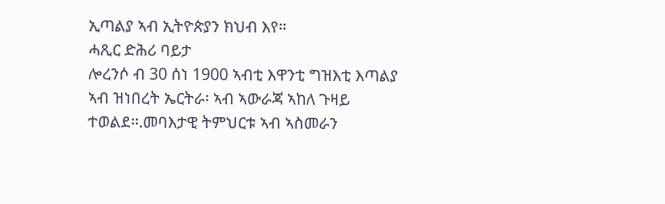ኢጣልያ ኣብ ኢትዮጵያን ክህብ እየ።
ሓጺር ድሕሪ ባይታ
ሎረንሶ ብ 30 ሰነ 1900 ኣብቲ እዋንቲ ግዝእቲ እጣልያ ኣብ ዝነበረት ኤርትራ፡ ኣብ ኣውራጃ ኣከለ ጉዛይ ተወልደ።.መባእታዊ ትምህርቱ ኣብ ኣስመራን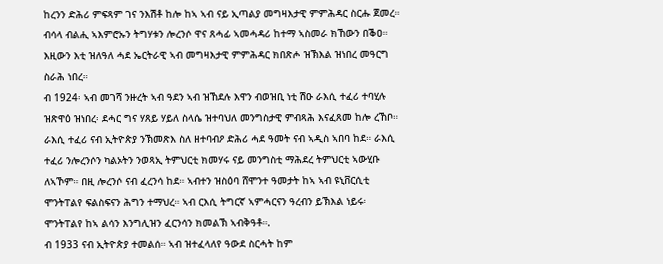ከረንን ድሕሪ ምፍጻም ገና ንእሽቶ ከሎ ከኣ ኣብ ናይ ኢጣልያ መግዛእታዊ ምምሕዳር ስርሑ ጀመረ። ብሳላ ብልሒ ኣእምሮኡን ትግሃቱን ሎረንሶ ዋና ጸሓፊ ኣመሓዳሪ ከተማ ኣስመራ ክኸውን በቕዐ። እዚውን እቲ ዝለዓለ ሓደ ኤርትራዊ ኣብ መግዛእታዊ ምምሕዳር ክበጽሖ ዝኽእል ዝነበረ መዓርግ ስራሕ ነበረ።
ብ 1924፡ ኣብ መገሻ ንዙረት ኣብ ዓደን ኣብ ዝኸደሉ እዋን ብወዝቢ ነቲ ሽዑ ራእሲ ተፈሪ ተባሂሉ ዝጽዋዕ ዝነበረ፡ ደሓር ግና ሃጸይ ሃይለ ስላሴ ዝተባህለ መንግስታዊ ምብጻሕ እናፈጸመ ከሎ ረኸቦ። ራእሲ ተፈሪ ናብ ኢትዮጵያ ንኽመጽእ ስለ ዘተባብዖ ድሕሪ ሓደ ዓመት ናብ ኣዲስ ኣበባ ከደ። ራእሲ ተፈሪ ንሎረንሶን ካልኦትን ንወጻኢ ትምህርቲ ክመሃሩ ናይ መንግስቲ ማሕደረ ትምህርቲ ኣውሂቡ ለኣኾም። በዚ ሎረንሶ ናብ ፈረንሳ ከደ። ኣብተን ዝስዕባ ሸሞንተ ዓመታት ከኣ ኣብ ዩኒቨርሲቲ ሞንትፐልየ ፍልስፍናን ሕግን ተማህረ። ኣብ ርእሲ ትግርኛ ኣምሓርናን ዓረብን ይኽእል ነይሩ፡ ሞንትፐልየ ከኣ ልሳን እንግሊዝን ፈርንሳን ክመልኽ ኣብቅዓቶ።.
ብ 1933 ናብ ኢትዮጵያ ተመልሰ። ኣብ ዝተፈላለየ ዓውደ ስርሓት ከም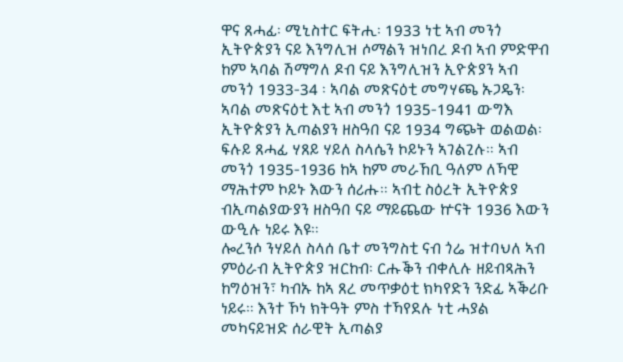ዋና ጸሓፊ፡ ሚኒስተር ፍትሒ፡ 1933 ነቲ ኣብ መንጎ ኢትዮጵያን ናይ እንግሊዝ ሶማልን ዝነበረ ዶብ ኣብ ምድዋብ ከም ኣባል ሽማግለ ዶብ ናይ እንግሊዝን ኢዮጵያን ኣብ መንጎ 1933-34 ፡ ኣባል መጽናዕቲ መግሃጫ ኡጋዴን፡ ኣባል መጽናዕቲ እቲ ኣብ መንጎ 1935-1941 ውግእ ኢትዮጵያን ኢጣልያን ዘስዓበ ናይ 1934 ግጭት ወልወል፡ ፍሉይ ጸሓፊ ሃጸይ ሃይለ ስላሴን ኮይኑን ኣገልጊሉ። ኣብ መንጎ 1935-1936 ከኣ ከም መራኸቢ ዓለም ለኻዊ ማሕተም ኮይኑ እውን ሰሪሑ። ኣብቲ ስዕረት ኢትዮጵያ ብኢጣልያውያን ዘስዓበ ናይ ማይጨው ኵናት 1936 እውን ውዒሉ ነይሩ እዩ።
ሎረንሶ ንሃይለ ስላሰ ቤተ መንግስቲ ናብ ጎሬ ዝተባህለ ኣብ ምዕራብ ኢትዮጵያ ዝርከብ፡ ርሑቕን ብቀሊሉ ዘይብጻሕን ከግዕዝን፣ ካብኡ ከኣ ጸረ መጥቃዕቲ ክካየድን ንድፊ ኣቕሪቡ ነይሩ። እንተ ኾነ ክትዓት ምስ ተኻየደሉ ነቲ ሓያል መካናይዝድ ሰራዊት ኢጣልያ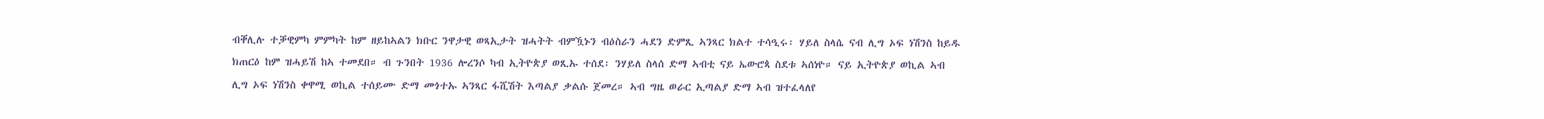ብቐሊሉ ተቓዊምካ ምምካት ከም ዘይከኣልን ክቡር ንዋታዊ ወጻኢታት ዝሓትት ብምዃኑን ብዕስራን ሓደን ድምጺ ኣንጻር ክልተ ተሳዒሩ፡ ሃይለ ስላሴ ናብ ሊግ ኦፍ ነሽንስ ከይዱ ክጠርዕ ከም ዝሓይሽ ከኣ ተመደበ። ብ ጉንበት 1936 ሎረንሶ ካብ ኢትዮጵያ ወጺኡ ተሰደ፡ ንሃይለ ስላሰ ድማ ኣብቲ ናይ ኤውሮጳ ስደቱ ኣሰነዮ። ናይ ኢትዮጵያ ወኪል ኣብ ሊግ ኦፍ ነሽንስ ቀዋሚ ወኪል ተሰይሙ ድማ መጎተኡ ኣንጻር ፋሺሽት እጣልያ ቃልሱ ጀመረ። ኣብ ግዜ ወራር ኢጣልያ ድማ ኣብ ዝተፈላለየ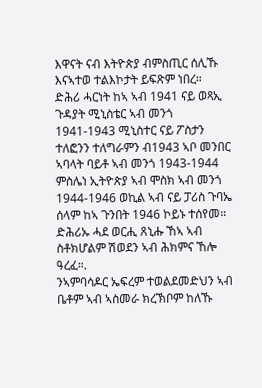እዋናት ናብ እትዮጵያ ብምስጢር ሰሊኹ እናኣተወ ተልእኮታት ይፍጽም ነበረ።
ድሕሪ ሓርነት ከኣ ኣብ 1941 ናይ ወጻኢ ጉዳያት ሚኒስቴር ኣብ መንጎ 1941-1943 ሚኒስተር ናይ ፖስታን ተለፎንን ተለግራምን ብ1943 ኣቦ መንበር ኣባላት ባይቶ ኣብ መንጎ 1943-1944 ምስሌነ ኢትዮጵያ ኣብ ሞስክ ኣብ መንጎ 1944-1946 ወኪል ኣብ ናይ ፓሪስ ጉባኤ ሰላም ከኣ ጉንበት 1946 ኮይኑ ተሰየመ። ድሕሪኡ ሓደ ወርሒ ጸኒሑ ኸኣ ኣብ ስቶክሆልም ሽወደን ኣብ ሕክምና ኸሎ ዓረፈ።.
ንኣምባሳዶር ኤፍረም ተወልደመድህን ኣብ ቤቶም ኣብ ኣስመራ ክረኽቦም ከለኹ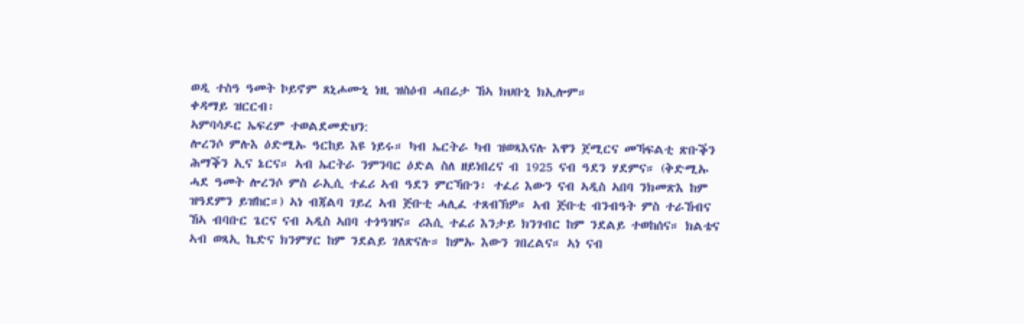ወዲ ተስዓ ዓመት ኮይኖም ጸኒሖሙኒ ነዚ ዝስዕብ ሓበሬታ ኸኣ ክህቡኒ ክኢሎም።
ቀዳማይ ዝርርብ፡
ኣምባሳዶር ኤፍረም ተወልደመድህን:
ሎረንሶ ምሉእ ዕድሚኡ ዓርከይ እዩ ነይሩ። ካብ ኤርትራ ካብ ዝወጻእናሉ እዋን ጀሚርና መኻፍልቲ ጽቡቕን ሕማቕን ኢና ኔርና። ኣብ ኤርትራ ንምንባር ዕድል ስለ ዘይነበረና ብ 1925 ናብ ዓደን ሃደምና። (ቅድሚኡ ሓደ ዓመት ሎረንሶ ምስ ራኢሲ ተፈሪ ኣብ ዓደን ምርኻቡን፡ ተፈሪ እውን ናብ ኣዲስ ኣበባ ንክመጽእ ከም ዝዓደምን ይዝከር።) ኣነ ብጃልባ ገይረ ኣብ ጅቡቲ ሓሊፈ ተጸብኽዎ። ኣብ ጅቡቲ ብንብዓት ምስ ተራኸብና ኸኣ ብባቡር ጌርና ናብ ኣዲስ ኣበባ ተጎዓዝና። ሪእሲ ተፈሪ እንታይ ክንገብር ከም ንደልይ ተወከሰና። ክልቴና ኣብ ወጻኢ ኬድና ክንምሃር ከም ንደልይ ገለጽናሉ። ከምኡ እውን ገበረልና። ኣነ ናብ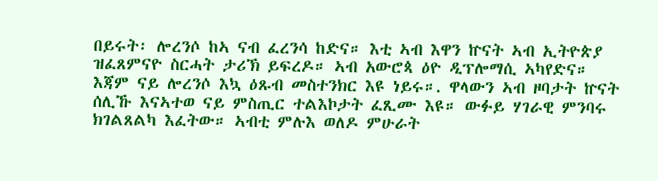በይሩት፡ ሎረንሶ ከኣ ናብ ፈረንሳ ከድና። እቲ ኣብ እዋን ኵናት ኣብ ኢትዮጵያ ዝፈጸምናዮ ስርሓት ታሪኽ ይፍረዶ። ኣብ አውሮጳ ዕዮ ዲፕሎማሲ ኣካየድና። እጃም ናይ ሎረንሶ እኳ ዕጹብ መስተንክር እዩ ነይሩ።. ዋላውን ኣብ ዞባታት ኵናት ሰሊኹ እናኣተወ ናይ ምስጢር ተልእኮታት ፈጺሙ እዩ። ውፉይ ሃገራዊ ምንባሩ ክገልጸልካ እፈትው። ኣብቲ ምሉእ ወለዶ ምሁራት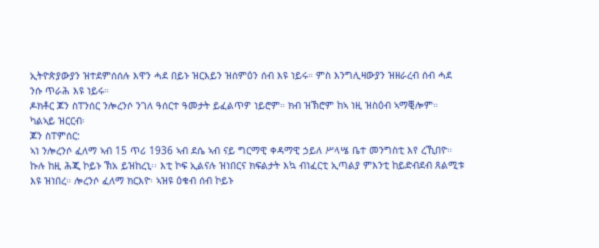ኢትዮጵያውያን ዝተደምሰሰሉ እዋን ሓደ በይኑ ዝርእይን ዝሰምዕን ሰብ እዩ ነይሩ። ምስ እንግሊዛውያን ዝዘራረብ ሰብ ሓደ ንሱ ጥራሕ እዩ ነይሩ።
ዶክቶር ጆን ስፐንሰር ንሎረንሶ ንገለ ዓሰርተ ዓመታት ይፈልጥዎ ነይሮም። ክብ ዝኽሮም ከኣ ነዚ ዝስዕብ ኣማቒሎም።
ካልኣይ ዝርርብ፡
ጆን ስፐምሰር:
ኣነ ንሎረንሶ ፈለማ ኣብ 15 ጥሪ 1936 ኣብ ደሴ ኣብ ናይ ግርማዊ ቀዳማዊ ኃይለ ሥላሤ ቤተ መንግስቲ እየ ረኺበዮ። ኩሉ ከዚ ሕጂ ኮይኑ ኽአ ይዝከረኒ፡፡ እቲ ኮፍ ኢልናሉ ዝነበርና ክፍልታት እኳ ብነፈርቲ ኢጣልያ ምእንቲ ከይድብደብ ጸልሚቱ እዩ ዝነበረ። ሎረንሶ ፈለማ ክርእዮ፡ ኣዝዩ ዕቁብ ሰብ ኮይኑ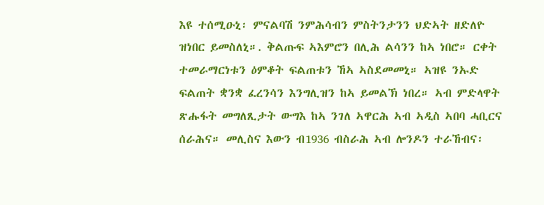እዩ ተሰሚዑኒ፡ ምናልባሽ ንምሕሳብን ምስትንታንን ህድኣት ዘድለዮ ዝነበር ይመስለኒ።. ቅልጡፍ ኣእምሮን በሊሕ ልሳንን ከኣ ነበሮ። ርቀት ተመራማርነቱን ዕምቆት ፍልጠቱን ኸኣ ኣስደመመኒ። ኣዝዩ ንኡድ ፍልጠት ቋንቋ ፈረንሳን እንግሊዝን ከኣ ይመልኽ ነበረ። ኣብ ምድላዋት ጽሑፋት መግለጺታት ውግእ ከኣ ንገለ ኣዋርሕ ኣብ ኣዲስ ኣበባ ሓቢርና ሰራሕና። መሊስና እውን ብ1936 ብስራሕ ኣብ ሎንዶን ተራኸብና፡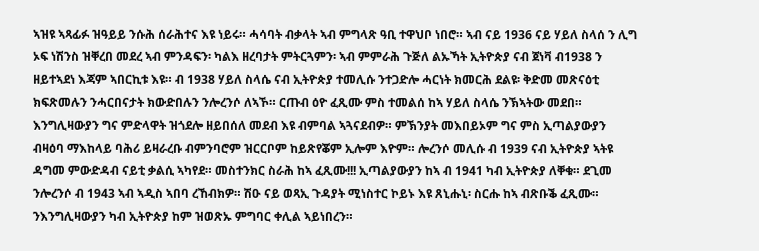ኣዝዩ ኣጻፊፉ ዝዓይይ ንሱሕ ሰራሕተና እዩ ነይሩ። ሓሳባት ብቃላት ኣብ ምግላጽ ዓቢ ተዋህቦ ነበሮ። ኣብ ናይ 1936 ናይ ሃይለ ስላሰ ን ሊግ ኦፍ ነሽንስ ዝቐረበ መደረ ኣብ ምንዳፍን፡ ካልእ ዘረባታት ምትርጓምን፡ ኣብ ምምራሕ ጉጅለ ልኡኻት ኢትዮጵያ ናብ ጀነቫ ብ1938 ን ዘይተኣደነ እጃም ኣበርኪቱ እዩ። ብ 1938 ሃይለ ስላሴ ናብ ኢትዮጵያ ተመሊሱ ንተጋድሎ ሓርነት ክመርሕ ደልዩ፡ ቅድመ መጽናዕቲ ክፍጽመሉን ንሓርበናታት ክውድበሉን ንሎረንሶ ለኣኾ። ርጡብ ዕዮ ፈጺሙ ምስ ተመልሰ ከኣ ሃይለ ስላሴ ንኽኣትው መደበ። እንግሊዛውያን ግና ምድላዋት ዝጎደሎ ዘይበሰለ መደብ እዩ ብምባል ኣጓናደብዎ። ምኽንያት መእበይኦም ግና ምስ ኢጣልያውያን ብዛዕባ ማእከላይ ባሕሪ ይዛራረቡ ብምንባሮም ዝርርቦም ከይጽየቖም ኢሎም እዮም። ሎረንሶ መሊሱ ብ 1939 ናብ ኢትዮጵያ ኣትዩ ዳግመ ምውድዳብ ናይቲ ቃልሲ ኣካየደ። መስተንክር ስራሕ ከኣ ፈጺሙ!!! ኢጣልያውያን ከኣ ብ 1941 ካብ ኢትዮጵያ ለቐቁ። ደጊመ ንሎረንሶ ብ 1943 ኣብ ኣዲስ ኣበባ ረኸብክዎ። ሽዑ ናይ ወጻኢ ጉዳያት ሚነስተር ኮይኑ እዩ ጸኒሑኒ፡ ስርሑ ከኣ ብጽቡቕ ፈጺሙ። ንእንግሊዛውያን ካብ ኢትዮጵያ ከም ዝወጽኡ ምግባር ቀሊል ኣይነበረን።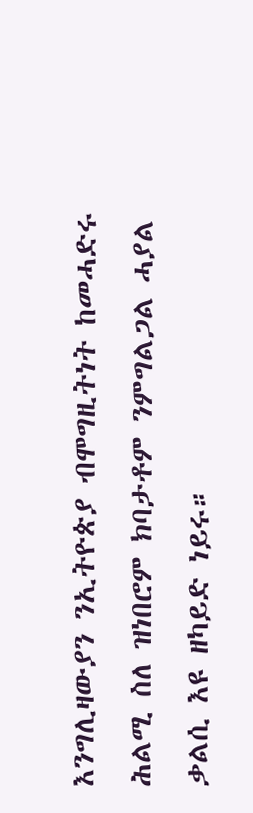እንግሊዛውያን ንኢትዮጵያ ብሞግዚትነት ከመሓድሩ ሕልሚ ስለ ዝነበሮም ክባታቶም ንምግልጋል ሓያል ቃልሲ እዩ ዘካይድ ነይሩ።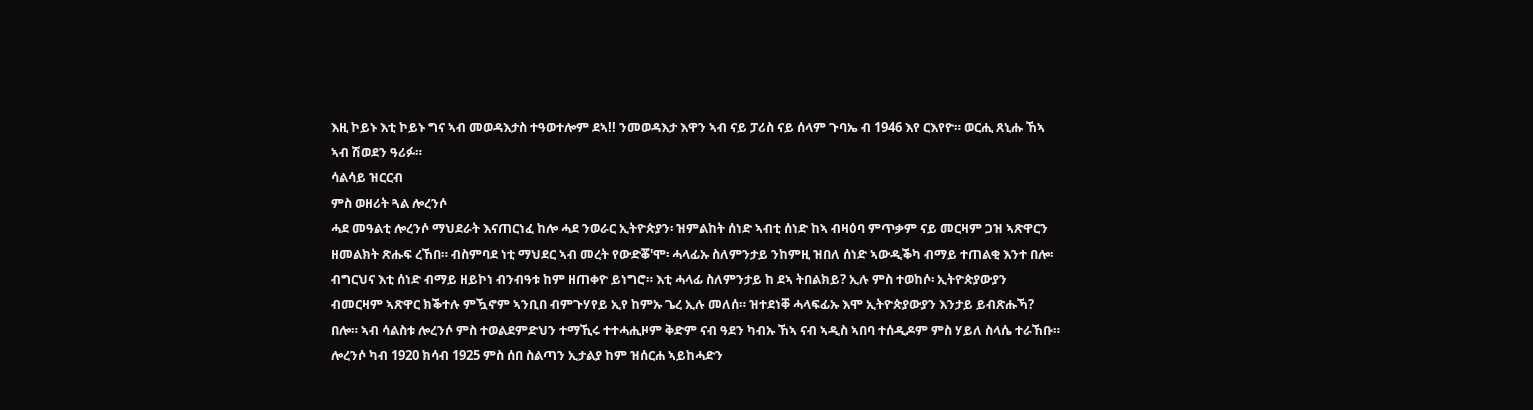እዚ ኮይኑ እቲ ኮይኑ ግና ኣብ መወዳእታስ ተዓወተሎም ደኣ!! ንመወዳእታ እዋን ኣብ ናይ ፓሪስ ናይ ሰላም ጉባኤ ብ 1946 እየ ርእየዮ። ወርሒ ጸኒሑ ኸኣ ኣብ ሽወደን ዓሪፉ።
ሳልሳይ ዝርርብ
ምስ ወዘሪት ጓል ሎረንሶ
ሓደ መዓልቲ ሎረንሶ ማህደራት እናጠርነፈ ከሎ ሓደ ንወራር ኢትዮጵያን፡ ዝምልከት ሰነድ ኣብቲ ሰነድ ከኣ ብዛዕባ ምጥቃም ናይ መርዛም ጋዝ ኣጽዋርን ዘመልክት ጽሑፍ ረኸበ። ብስምባደ ነቲ ማህደር ኣብ መረት የውድቖ'ሞ፡ ሓላፊኡ ስለምንታይ ንከምዚ ዝበለ ሰነድ ኣውዲቕካ ብማይ ተጠልቂ እንተ በሎ፡ ብግርህና እቲ ሰነድ ብማይ ዘይኮነ ብንብዓቱ ከም ዘጠቀዮ ይነግሮ። እቲ ሓላፊ ስለምንታይ ከ ደኣ ትበልክይ? ኢሉ ምስ ተወከሶ፡ ኢትዮጵያውያን ብመርዛም ኣጽዋር ክቕተሉ ምዃኖም ኣንቢበ ብምጉሃየይ ኢየ ከምኡ ጌረ ኢሉ መለሰ። ዝተደነቐ ሓላፍፊኡ እሞ ኢትዮጵያውያን እንታይ ይብጽሑኻ? በሎ። ኣብ ሳልስቱ ሎረንሶ ምስ ተወልደምድህን ተማኺሩ ተተሓሒዞም ቅድም ናብ ዓደን ካብኡ ኸኣ ናብ ኣዲስ ኣበባ ተሰዲዶም ምስ ሃይለ ስላሴ ተራኸቡ።
ሎረንሶ ካብ 1920 ክሳብ 1925 ምስ ሰበ ስልጣን ኢታልያ ከም ዝሰርሐ ኣይከሓድን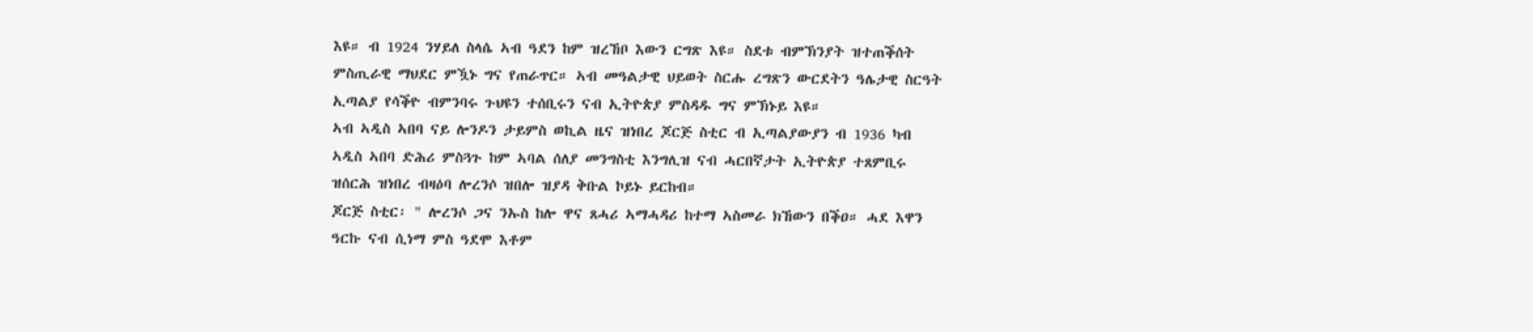እዩ። ብ 1924 ንሃይለ ስላሴ ኣብ ዓደን ከም ዝረኸቦ እውን ርግጽ እዩ። ስደቱ ብምኽንያት ዝተጠቕሰት ምስጢራዊ ማህደር ምዃኑ ግና የጠራጥር። ኣብ መዓልታዊ ህይወት ስርሑ ረግጽን ውርደትን ዓሌታዊ ስርዓት ኢጣልያ የሳቕዮ ብምንባሩ ጉህዩን ተሰቢሩን ናብ ኢትዮጵያ ምስዳዱ ግና ምኽኑይ እዩ።
ኣብ ኣዲስ ኣበባ ናይ ሎንዶን ታይምስ ወኪል ዜና ዝነበረ ጆርጅ ስቲር ብ ኢጣልያውያን ብ 1936 ካብ ኣዲስ ኣበባ ድሕሪ ምስጓጉ ከም ኣባል ሰለያ መንግስቲ እንግሊዝ ናብ ሓርበኛታት ኢትዮጵያ ተጸምቢሩ ዝሰርሕ ዝነበረ ብዛዕባ ሎረንሶ ዝበሎ ዝያዳ ቅቡል ኮይኑ ይርከብ።
ጆርጅ ስቲር፡ " ሎረንሶ ጋና ንኡስ ከሎ ዋና ጸሓሪ ኣማሓዳሪ ከተማ ኣስመራ ክኸውን በቕዐ። ሓደ እዋን ዓርኩ ናብ ሲነማ ምስ ዓደሞ እቶም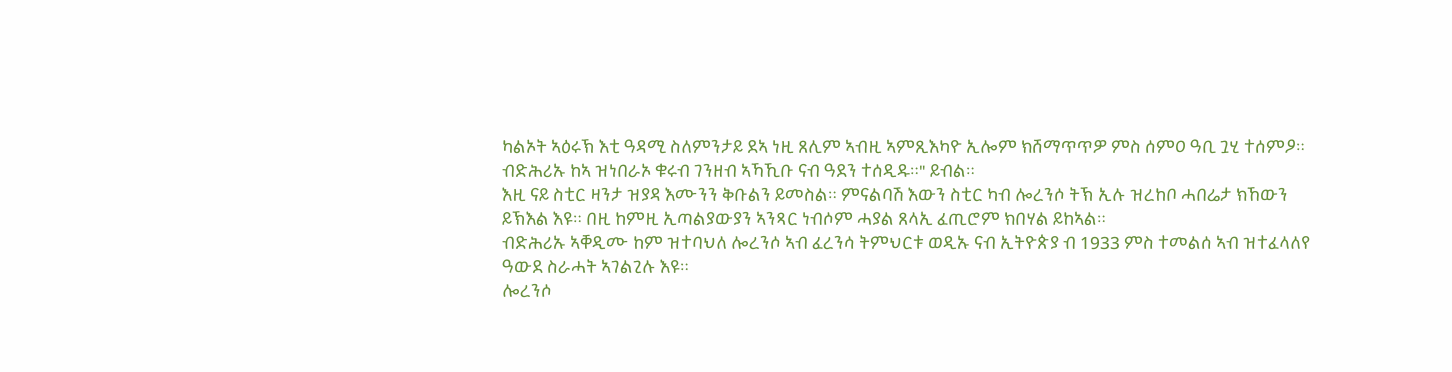ካልኦት ኣዕሩኽ እቲ ዓዳሚ ስለምንታይ ደኣ ነዚ ጸሊም ኣብዚ ኣምጺእካዮ ኢሎም ክሸማጥጥዎ ምስ ሰምዐ ዓቢ ጓሂ ተሰምዖ። ብድሕሪኡ ከኣ ዝነበራኦ ቁሩብ ገንዘብ ኣኻኺቡ ናብ ዓደን ተሰዲዱ።" ይብል።
እዚ ናይ ስቲር ዛንታ ዝያዳ እሙንን ቅቡልን ይመስል። ምናልባሽ እውን ስቲር ካብ ሎረንሶ ትኽ ኢሉ ዝረከቦ ሓበሬታ ክኸውን ይኽእል እዩ። በዚ ከምዚ ኢጣልያውያን ኣንጻር ነብሶም ሓያል ጸላኢ ፈጢሮም ክበሃል ይከኣል።
ብድሕሪኡ ኣቐዲሙ ከም ዝተባህለ ሎረንሶ ኣብ ፈረንሳ ትምህርቱ ወዲኡ ናብ ኢትዮጵያ ብ 1933 ምስ ተመልሰ ኣብ ዝተፈላለየ ዓውደ ስራሓት ኣገልጊሉ እዩ።
ሎረንሶ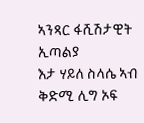ኣንጻር ፋሺሽታዊት ኢጣልያ
እታ ሃይለ ስላሴ ኣብ ቅድሚ ሊግ ኦፍ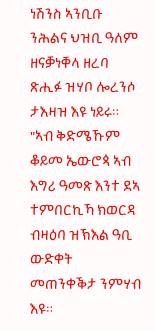ነሽንስ ኣንቢቡ ንሕልና ህዝቢ ዓለም ዘናቓነቐላ ዘረባ ጽሒፉ ዝሃቦ ሎረንሶ ታእዛዝ እዩ ነይሩ።
"ኣብ ቅድሜኹም ቆይመ ኤውሮጳ ኣብ እግሪ ዓመጽ እንተ ደኣ ተምበርኪኻ ክወርዳ ብዛዕባ ዝኽእል ዓቢ ውድቀት መጠንቀቕታ ንምሃብ እዩ።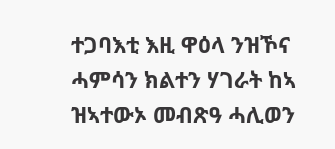ተጋባእቲ እዚ ዋዕላ ንዝኾና ሓምሳን ክልተን ሃገራት ከኣ ዝኣተውኦ መብጽዓ ሓሊወን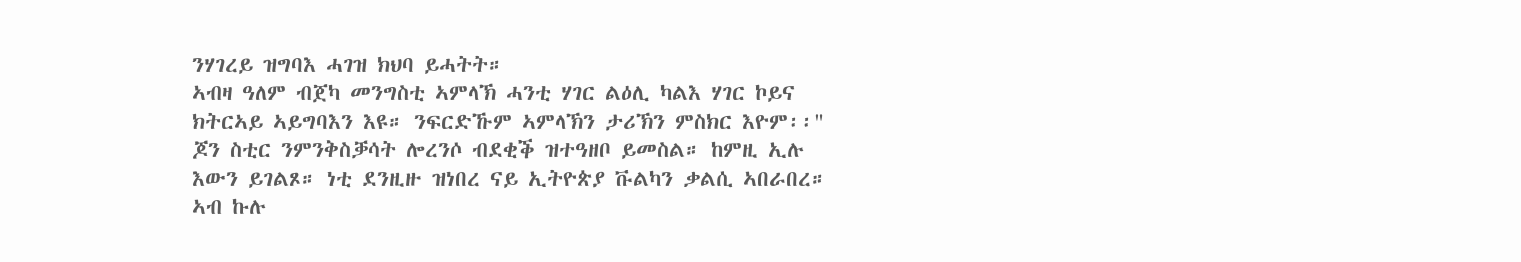ንሃገረይ ዝግባእ ሓገዝ ክህባ ይሓትት።
ኣብዛ ዓለም ብጀካ መንግስቲ ኣምላኽ ሓንቲ ሃገር ልዕሊ ካልእ ሃገር ኮይና ክትርኣይ ኣይግባእን እዩ። ንፍርድኹም ኣምላኽን ታሪኽን ምስክር እዮም፡፡"
ጆን ስቲር ንምንቅስቓሳት ሎረንሶ ብደቂቕ ዝተዓዘቦ ይመስል። ከምዚ ኢሉ እውን ይገልጾ። ነቲ ደንዚዙ ዝነበረ ናይ ኢትዮጵያ ቩልካን ቃልሲ ኣበራበረ። ኣብ ኩሉ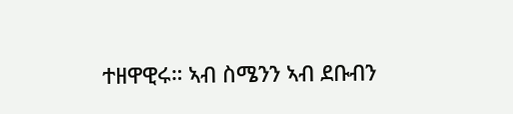ተዘዋዊሩ። ኣብ ስሜንን ኣብ ደቡብን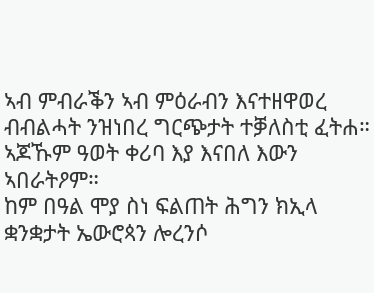ኣብ ምብራቕን ኣብ ምዕራብን እናተዘዋወረ ብብልሓት ንዝነበረ ግርጭታት ተቓለስቲ ፈትሐ። ኣጆኹም ዓወት ቀሪባ እያ እናበለ እውን ኣበራትዖም።
ከም በዓል ሞያ ስነ ፍልጠት ሕግን ክኢላ ቋንቋታት ኤውሮጳን ሎረንሶ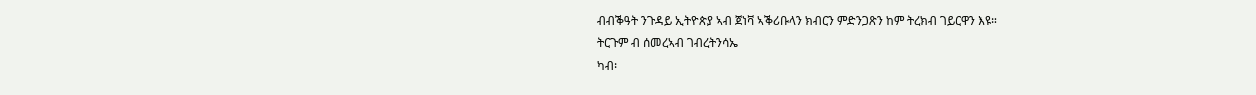ብብቕዓት ንጉዳይ ኢትዮጵያ ኣብ ጀነቫ ኣቕሪቡላን ክብርን ምድንጋጽን ከም ትረክብ ገይርዋን እዩ።
ትርጉም ብ ሰመረኣብ ገብረትንሳኤ
ካብ፡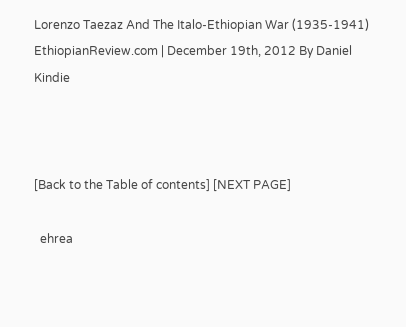Lorenzo Taezaz And The Italo-Ethiopian War (1935-1941)
EthiopianReview.com | December 19th, 2012 By Daniel Kindie



[Back to the Table of contents] [NEXT PAGE]

  ehrea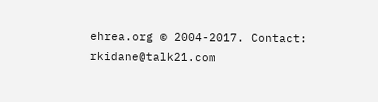ehrea.org © 2004-2017. Contact: rkidane@talk21.com